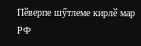Пӗверпе шӳтлеме кирлӗ мар
РФ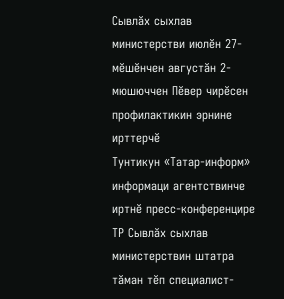Сывлăх сыхлав министерстви июлӗн 27-мӗшӗнчен августăн 2-мюшюччен Пӗвер чирӗсен профилактикин эрнине ирттерчӗ
Тунтикун «Татар-информ» информаци агентствинче иртнӗ пресс-конференцире ТР Сывлăх сыхлав министерствин штатра тăман тӗп специалист-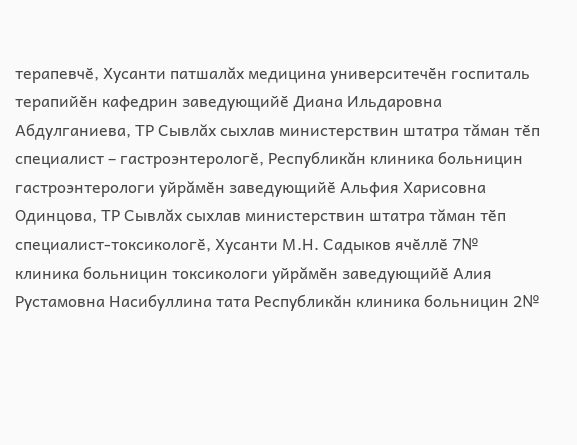терапевчӗ, Хусанти патшалăх медицина университечӗн госпиталь терапийӗн кафедрин заведующийӗ Диана Ильдаровна Абдулганиева, ТР Сывлăх сыхлав министерствин штатра тăман тӗп специалист – гастроэнтерологӗ, Республикăн клиника больницин гастроэнтерологи уйрăмӗн заведующийӗ Альфия Харисовна Одинцова, ТР Сывлăх сыхлав министерствин штатра тăман тӗп специалист-токсикологӗ, Хусанти М.Н. Садыков ячӗллӗ 7№ клиника больницин токсикологи уйрăмӗн заведующийӗ Алия Рустамовна Насибуллина тата Республикăн клиника больницин 2№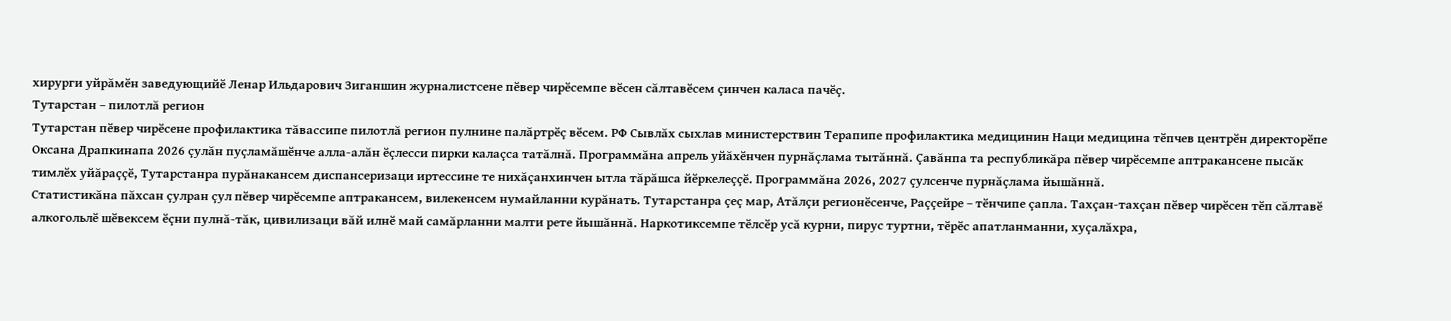хирурги уйрăмӗн заведующийӗ Ленар Ильдарович Зиганшин журналистсене пӗвер чирӗсемпе вӗсен сăлтавӗсем çинчен каласа пачӗç.
Тутарстан – пилотлă регион
Тутарстан пӗвер чирӗсене профилактика тăвассипе пилотлă регион пулнине палăртрӗç вӗсем. РФ Сывлăх сыхлав министерствин Терапипе профилактика медицинин Наци медицина тӗпчев центрӗн директорӗпе Оксана Драпкинапа 2026 çулăн пуçламăшӗнче алла-алăн ӗçлесси пирки калаçса татăлнă. Программăна апрель уйăхӗнчен пурнăçлама тытăннă. Çавăнпа та республикăра пӗвер чирӗсемпе аптракансене пысăк тимлӗх уйăраççӗ, Тутарстанра пурăнакансем диспансеризаци иртессине те нихăçанхинчен ытла тăрăшса йӗркелеççӗ. Программăна 2026, 2027 çулсенче пурнăçлама йышăннă.
Статистикăна пăхсан çулран çул пӗвер чирӗсемпе аптракансем, вилекенсем нумайланни курăнать. Тутарстанра çеç мар, Атăлçи регионӗсенче, Раççейре – тӗнчипе çапла. Тахçан-тахçан пӗвер чирӗсен тӗп сăлтавӗ алкогольлӗ шӗвексем ӗçни пулнă-тăк, цивилизаци вăй илнӗ май самăрланни малти рете йышăннă. Наркотиксемпе тӗлсӗр усă курни, пирус туртни, тӗрӗс апатланманни, хуçалăхра,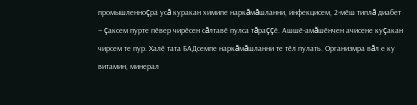промышленноçра усă куракан химипе наркăмăшланни, инфекцисем, 2-мӗш типлă диабет – çаксем пурте пӗвер чирӗсен сăлтавӗ пулса тăраççӗ. Ашшӗ-амăшӗнчен ачисене куçакан чирсем те пур. Халӗ тата БАДсемпе наркăмăшланни те тӗл пулать. Организмра вăл е ку витамин, минерал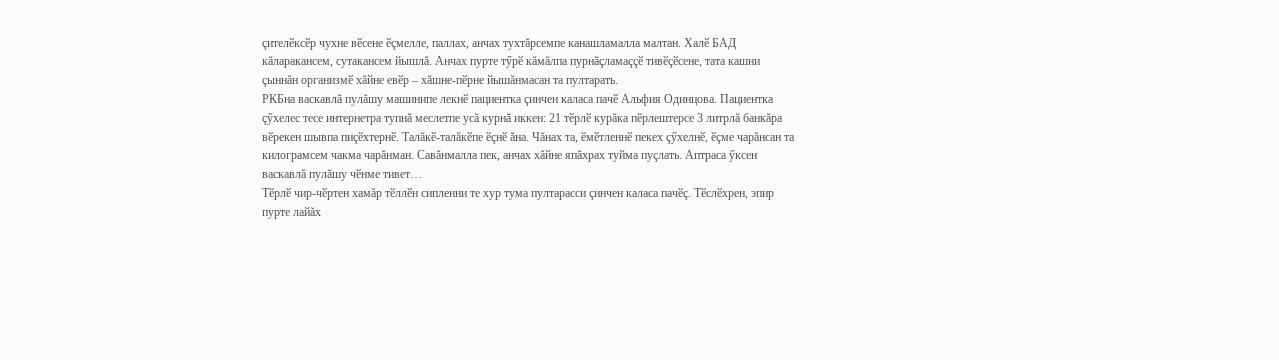çителӗксӗр чухне вӗсене ӗçмелле, паллах, анчах тухтăрсемпе канашламалла малтан. Халӗ БАД кăларакансем, сутакансем йышлă. Анчах пурте тӳрӗ кăмăлпа пурнăçламаççӗ тивӗçӗсене, тата кашни çыннăн организмӗ хăйне евӗр – хăшне-пӗрне йышăнмасан та пултарать.
РКБна васкавлă пулăшу машинипе лекнӗ пациентка çинчен каласа пачӗ Альфия Одинцова. Пациентка çӳхелес тесе интернетра тупнă меслетпе усă курнă иккен: 21 тӗрлӗ курăка пӗрлештерсе 3 литрлă банкăра вӗрекен шывпа пиçӗхтернӗ. Талăкӗ-талăкӗпе ӗçнӗ ăна. Чăнах та, ӗмӗтленнӗ пекех çӳхелнӗ, ӗçме чарăнсан та килограмсем чакма чарăнман. Савăнмалла пек, анчах хăйне япăхрах туйма пуçлать. Аптраса ӳксен васкавлă пулăшу чӗнме тивет…
Тӗрлӗ чир-чӗртен хамăр тӗллӗн сипленни те хур тума пултарасси çинчен каласа пачӗç. Тӗслӗхрен, эпир пурте лайăх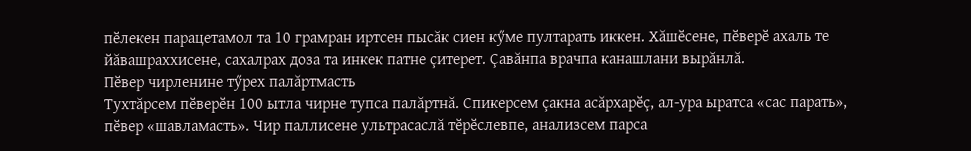пӗлекен парацетамол та 10 грамран иртсен пысăк сиен кӳме пултарать иккен. Хăшӗсене, пӗверӗ ахаль те йăвашраххисене, сахалрах доза та инкек патне çитерет. Çавăнпа врачпа канашлани вырăнлă.
Пӗвер чирленине тӳрех палăртмасть
Тухтăрсем пӗверӗн 100 ытла чирне тупса палăртнă. Спикерсем çакна асăрхарӗç, ал-ура ыратса «сас парать», пӗвер «шавламасть». Чир паллисене ультрасаслă тӗрӗслевпе, анализсем парса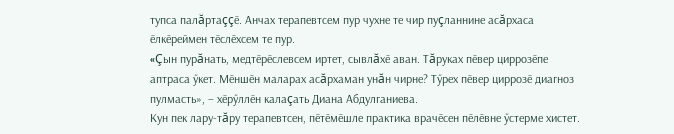тупса палăртаççӗ. Анчах терапевтсем пур чухне те чир пуçланнине асăрхаса ӗлкӗреймен тӗслӗхсем те пур.
«Çын пурăнать, медтӗрӗслевсем иртет, сывлăхӗ аван. Тăруках пӗвер циррозӗпе аптраса ӳкет. Мӗншӗн маларах асăрхаман унăн чирне? Тӳрех пӗвер циррозӗ диагноз пулмасть», – хӗрӳллӗн калаçать Диана Абдулганиева.
Кун пек лару-тăру терапевтсен, пӗтӗмӗшле практика врачӗсен пӗлӗвне ӳстерме хистет.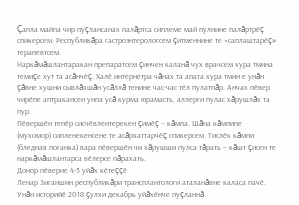Çапла майпа чир пуçлансанах палăртса сиплеме май пулнине палăртрӗç спикерсем. Республикăра гастроэнтерологсем çитменнине те «саплаштарӗç» терапевтсем.
Наркăмăшлантаракан препаратсем çинчен каланă чух врачсем хура тмина темиçе хут та асăнчӗç. Халӗ интернетра чăнах та апата хура тмин е унăн çăвне хушни сывлăхшăн усăллă тенине час-час тӗл пулатпăр. Анчах пӗвер чирӗпе аптракансен унпа усă курма юрамасть, аллерги пулас хăрушлăх та пур.
Пӗвершӗн тепӗр сисчӗвлентерекен çимӗç – кăмпа. Шăна кăмпипе (мухомор) сипленекенсене те асăрхаттарчӗç спикерсем. Тислӗк кăмпи (бледная поганка) вара пӗвершӗн чи хăрушши пулса тăрать – кăшт çисен те наркăмăшлантарса вӗлерсе пăрахать.
Донор пӗверне 4-5 уйăх кӗтеççӗ
Ленар Зиганшин республикăри трансплантологи аталанăвне каласа пачӗ. Унăн историйӗ 2018 çулхи декабрь уйăхӗнче пуçланнă.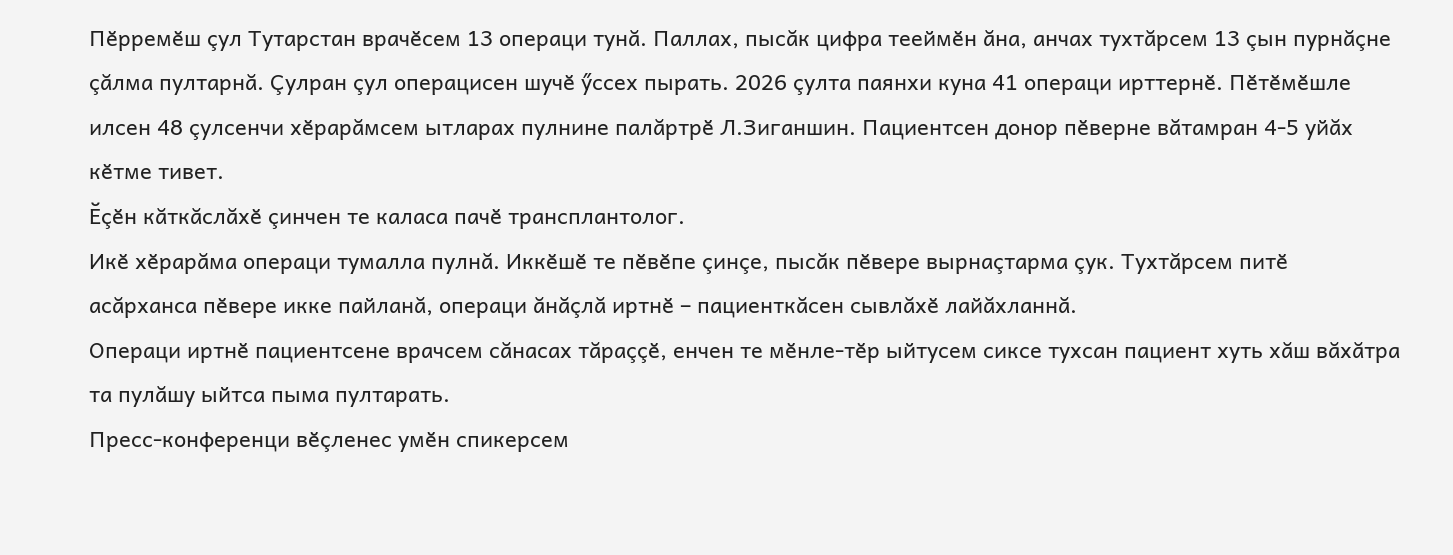Пӗрремӗш çул Тутарстан врачӗсем 13 операци тунă. Паллах, пысăк цифра тееймӗн ăна, анчах тухтăрсем 13 çын пурнăçне çăлма пултарнă. Çулран çул операцисен шучӗ ӳссех пырать. 2026 çулта паянхи куна 41 операци ирттернӗ. Пӗтӗмӗшле илсен 48 çулсенчи хӗрарăмсем ытларах пулнине палăртрӗ Л.Зиганшин. Пациентсен донор пӗверне вăтамран 4-5 уйăх кӗтме тивет.
Ӗçӗн кăткăслăхӗ çинчен те каласа пачӗ трансплантолог.
Икӗ хӗрарăма операци тумалла пулнă. Иккӗшӗ те пӗвӗпе çинçе, пысăк пӗвере вырнаçтарма çук. Тухтăрсем питӗ асăрханса пӗвере икке пайланă, операци ăнăçлă иртнӗ – пациенткăсен сывлăхӗ лайăхланнă.
Операци иртнӗ пациентсене врачсем сăнасах тăраççӗ, енчен те мӗнле-тӗр ыйтусем сиксе тухсан пациент хуть хăш вăхăтра та пулăшу ыйтса пыма пултарать.
Пресс-конференци вӗçленес умӗн спикерсем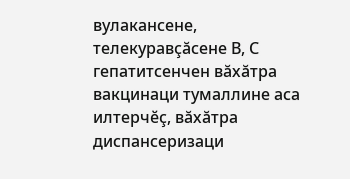вулакансене, телекуравçăсене В, С гепатитсенчен вăхăтра вакцинаци тумаллине аса илтерчӗç, вăхăтра диспансеризаци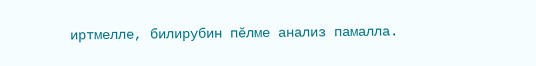иртмелле, билирубин пӗлме анализ памалла.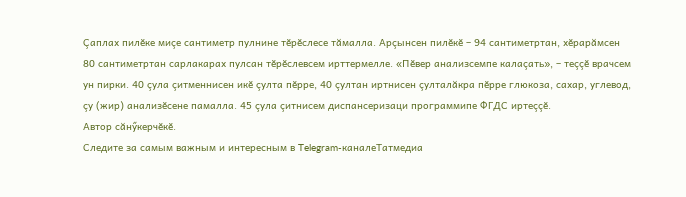Çаплах пилӗке миçе сантиметр пулнине тӗрӗслесе тăмалла. Арçынсен пилӗкӗ – 94 сантиметртан, хӗрарăмсен 80 сантиметртан сарлакарах пулсан тӗрӗслевсем ирттермелле. «Пӗвер анализсемпе калаçать», – теççӗ врачсем ун пирки. 40 çула çитменнисен икӗ çулта пӗрре, 40 çултан иртнисен çулталăкра пӗрре глюкоза, сахар, углевод, çу (жир) анализӗсене памалла. 45 çула çитнисем диспансеризаци программипе ФГДС иртеççӗ.
Автор сăнӳкерчӗкӗ.
Следите за самым важным и интересным в Telegram-каналеТатмедиа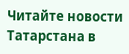Читайте новости Татарстана в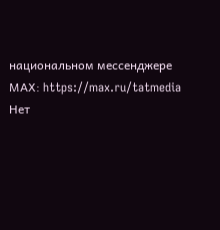национальном мессенджере MАХ: https://max.ru/tatmedia
Нет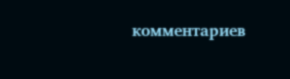комментариев